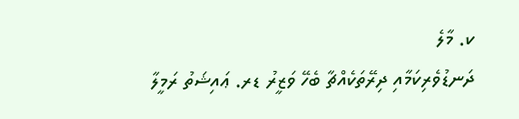ކ. މާލެ
ދަނޑުވެރިކަމާއި ދިރޭތަކެއްޗާ ބެހޭ ވަޒީރު ޑރ. ޢައިޝަތު ރަމީލާ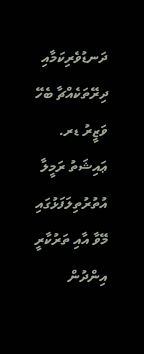ދަނޑުވެރިކަމާއި ދިރޭތަކެއްޗާ ބެހޭ ވަޒީރު ޑރ. ޢައިޝަތު ރަމީލާ
އުތުރުތިލަފަޅުގައި މޭވާ އާއި ތަރުކާރީ އިންދުން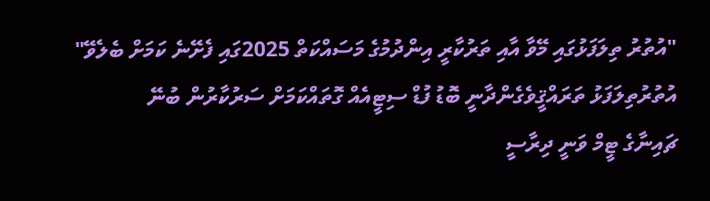"އުތުރު ތިލަފަޅުގައި މޭވާ އާއި ތަރުކާރީ އިންދުމުގެ މަސައްކަތް 2025ގައި ފެށޭނެ ކަމަށް ބެލެވޭ"
އުތުރުތިލަފަޅު ތަރައްޤީވެގެންދާނީ ބޮޑު ފުޑް ސިޓީއެއް ގޮތައްކަމަށް ސަރުކާރުން ބުނޭ
ޗައިނާގެ ޓީމް ވަނީ ދިރާސީ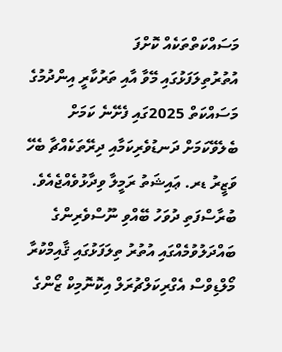މަސައްކަތްތަކެއް ކޮށްފަ
އުތުރުތިލަފަޅުގައި މޭވާ އާއި ތަރުކާރީ އިންދުމުގެ މަސައްކަތް 2025ގައި ފެށޭނެ ކަމަށް ބެލެވޭކަމަށް ދަނޑުވެރިކަމާއި ދިރޭތަކެއްޗާ ބެހޭ ވަޒީރު ޑރ. ޢައިޝަތު ރަމީލާ ވިދާޅުވެއްޖެއެވެ.
ބުރާސްފަތި ދުވަހު ބޭއްވި ނޫސްވެރިންގެ ބައްދަލުވުމެއްގައި އުތުރު ތިލަފަޅުގައި ޤާއިމްކުރާ މޯލްޑިވްސް އެގްރިކަލްޗުރަލް އިކޮނޮމިކް ޒޯންގެ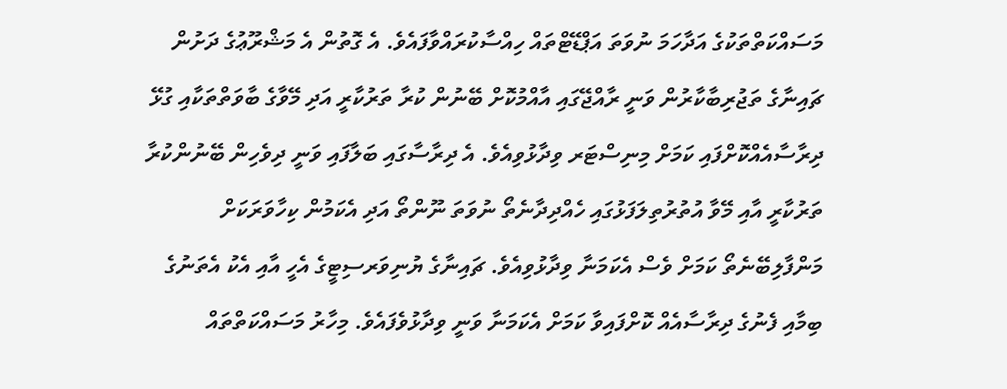މަސައްކަތްތަކުގެ އަދާހަމަ ނުވަތަ އަޕްޑޭޓްތައް ހިއްސާކުރައްވާފައެވެ. އެ ގޮތުން އެ މަޝްރޫޢުގެ ދަށުން ޗައިނާގެ ތަޖުރިބާކާރުން ވަނީ ރާއްޖޭގައި އާއްމުކޮށް ބޭނުން ކުރާ ތަރުކާރީ އަދި މޭވާގެ ބާވަތްތަކާއި ގުޅޭ ދިރާސާއެއްކޮށްފައި ކަމަށް މިނިސްޓަރ ވިދާޅުވިއެވެ. އެ ދިރާސާގައި ބަލާފައި ވަނީ ދިވެހިން ބޭނުންކުރާ ތަރުކާރީ އާއި މޭވާ އުތުރުތިލަފަޅުގައި ހެއްދިދާނެތޯ ނުވަތަ ނޫންތޯ އަދި އެކަމުން ކިހާވަރަކަށް މަންފާލިބޭނެތޯ ކަމަށް ވެސް އެކަމަނާ ވިދާޅުވިއެވެ. ޗައިނާގެ ޔުނިވަރސިޓީގެ އެހީ އާއި އެކު އެތަނުގެ ބިމާއި ފެނުގެ ދިރާސާއެއް ކޮށްފައިވާ ކަމަށް އެކަމަނާ ވަނީ ވިދާޅުވެފައެވެ. މިހާރު މަސައްކަތްތައް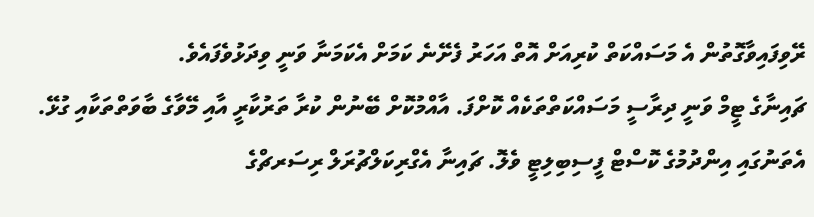ރޭވިފައިވާގޮތުން އެ މަސައްކަތް ކުރިއަށް އޮތް އަހަރު ފެށޭނެ ކަމަށް އެކަމަނާ ވަނީ ވިދަޅުވެފައެވެ.
ޗައިނާގެ ޓީމް ވަނީ ދިރާސީ މަސައްކަތްތަކެއް ކޮށްފަ. އާއްމުކޮށް ބޭނުން ކުރާ ތަރުކާރީ އާއި މޭވާގެ ބާވަތްތަކާއި ގުޅޭ. އެތަނުގައި އިންދުމުގެ ކޮސްޓް ފީސިބިލިޓީ ވެލޮ. ޗައިނާ އެގްރިކަލްޗުރަލް ރިސަރޗްގެ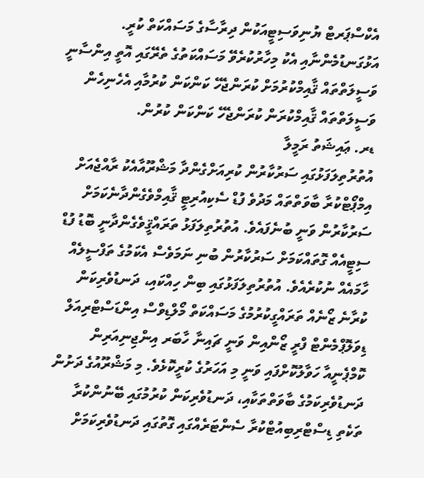އެކްސްޕަރޓް ޔުނިވަސިޓީއަކުން ދިރާސާގެ މަސައްކަތް ކުރީ. އަޅުގަނޑުމެންނާއި އެކު މިހާރުކުރެވޭ މަސައްކަތުގެ ތެރޭގައި އޮތީ އިންސާނީ ވަސީލަތްތައް ޤާއިމްކުރުމަށް ކުރަންޖެހޭ ކަންކަން ކުރުމާއި އެހެނިހެން ވަސީލަތްތައް ޤާއިމްކުރަން ކުރަންޖެހޭ ކަންކަން ކުރުން.
ޑރ. ޢައިޝަތު ރަމީލާ
އުތުރުތިލަފަޅުގައި ސަރުކާރުން ކުރިއަށްގެންދާ މަޝްރޫއާއެކު ރާއްޖެއަށް އިމްޕޯޓްކުރާ ބާވަތްތައް މަދުވެ ފުޑް ސެކިއުރިޓީ ޤާއިމްވެގެންދާނެކަމަށް ސަރުކާރުން ވަނީ ބުނެފައެވެ. އުތުރުތިލަފަޅު ތަރައްޤީވެގެންދާނީ ބޮޑު ފުޑް ސިޓީއެއް ގޮތައްކަމަށް ސަރުކާރުން ބުނި ނަމަވެސް އެކަމުގެ ތަފްސީލެއް ހާމައެއް ނުކުރެއެވެ. އުތުރުތިލަފަޅުގައި ބިން ހިއްކައި، ދަނޑުވެރިކަން ކުރާނެ ޒޯނެއް ތަރައްގީކުރުމުގެ މަސައްކަތް މޯލްޑިވްސް އިންޑަސްޓްރިއަލް ޑިވަލޮޕްމެންޓް ފްރީ ޒޯންއިން ވަނީ ޗައިނާ ހާބަރ އިންޖިނިއަރިން ކޮމްޕެނީއާ ހަވާލުކޮށްފައި ވަނީ މި އަހަރުގެ ކުރީކޮޅެވެ. މި މަޝްރޫއުގެ ދަށުން ދަނޑުވެރިކަމުގެ ބާވަތްތަކާއި، ދަނޑުވެރިކަން ކުރުމުގައި ބޭނުންކުރާ ތަކެތި ޑިސްޓްރިބިއުޓްކުރާ ސެންޓަރެއްގައި ގޮތުގައި ދަނޑުވެރިކަމަށް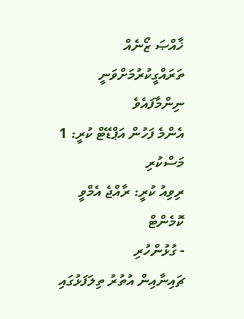ޚާއްޞަ ޒޯނެއް ތަރައްގީކުރުމަށްވަނީ ނިންމާފައެވެ
އެންމެ ފަހުން އަޕްޑޭޓް ކުރީ: 1 މަސްކުރި
ރިވިއު ކުރީ: ރާއްޖެ އެމްވީ
ކޮމެންޓް
- ގުޅުންހުރި
ޗައިނާއިން އުތުރު ތިލަފަޅުގައި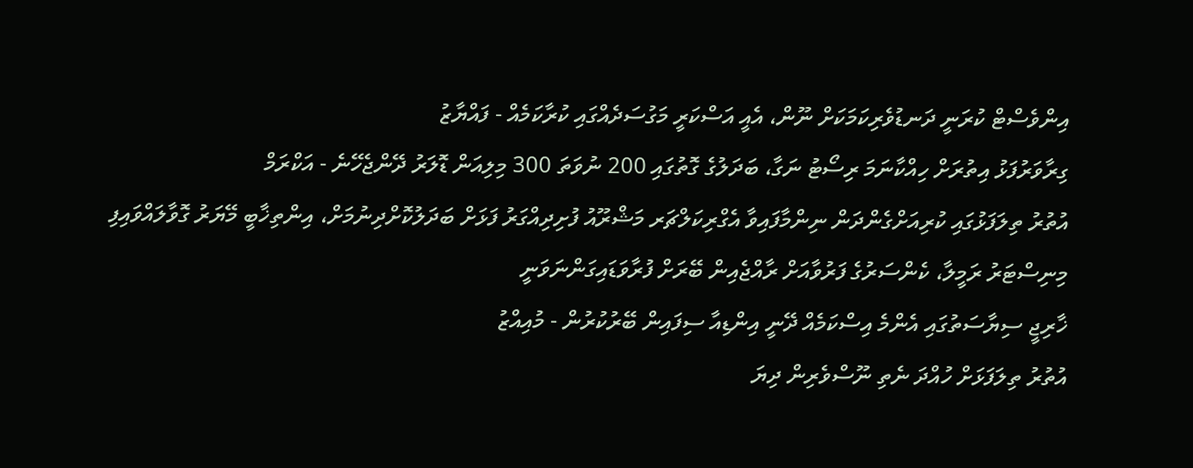އިންވެސްޓް ކުރަނީ ދަނޑުވެރިކަމަކަށް ނޫން، އެއީ އަސްކަރީ މަގުސަދެއްގައި ކުރާކަމެއް - ފައްޔާޒު
ގިރާވަރުފަޅު އިތުރަށް ހިއްކާނަމަ ރިސޯޓު ނަގާ، ބަދަލުގެ ގޮތުގައި 200 ނުވަތަ 300 މިލިއަން ޑޮލަރު ދޭންޖެހޭނެ - އަކްރަމް
އުތުރު ތިލަފަޅުގައި ކުރިއަށްގެންދަން ނިންމާފައިވާ އެގްރިކަލްޗަރ މަޝްރޫއު ފުށިދިއްގަރު ފަޅަށް ބަދަލުކޮށްދިނުމަށް، އިންތިޚާބީ މޭޔަރު ގޮވާލައްވައިފި
މިނިސްޓަރު ރަމީލާ، ކެންސަރުގެ ފަރުވާއަށް ރާއްޖެއިން ބޭރަށް ފުރާވަޑައިގަންނަވަނީ
ޚާރިޖީ ސިޔާސަތުގައި އެންމެ އިސްކަމެއް ދޭނީ އިންޑިއާ ސިފައިން ބޭރުކުރުން - މުއިއްޒު
އުތުރު ތިލަފަޅަށް ހުއްދަ ނެތި ނޫސްވެރިން ދިޔަ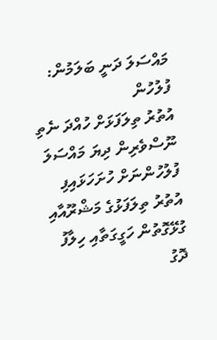މައްސަލަ ދަނީ ބަލަމުން: ފުލުހުން
އުތުރު ތިލަފަޅަށް ހުއްދަ ނެތި ނޫސްވެރިން ދިޔަ މައްސަލަ ފުލުހުންނަށް ހުށަހަޅައިފި
އުތުރު ތިލަފަޅުގެ މަޝްރޫއާއި ގުޅޭގޮތުން ހަގީގަތާއި ހިލާފު ދޮގު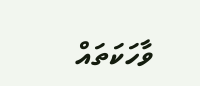ވާހަކަތައް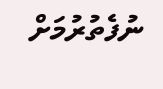ނުފެތުރުމަށް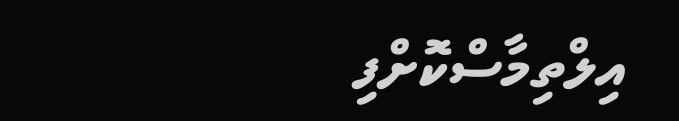އިލްތިމާސްކޮށްފި